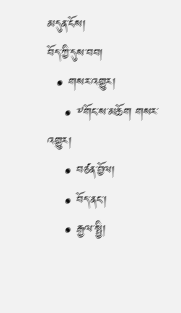མདུན་ངོས།
བོད་ཀྱི་དུས་བབ།
  • གསར་འགྱུར།
    • ༸གོང་ས་མཆོག གསར་འགྱུར།
    • བཙན་བྱོལ།
    • བོད་ནང་།
    • རྒྱལ་སྤྱི།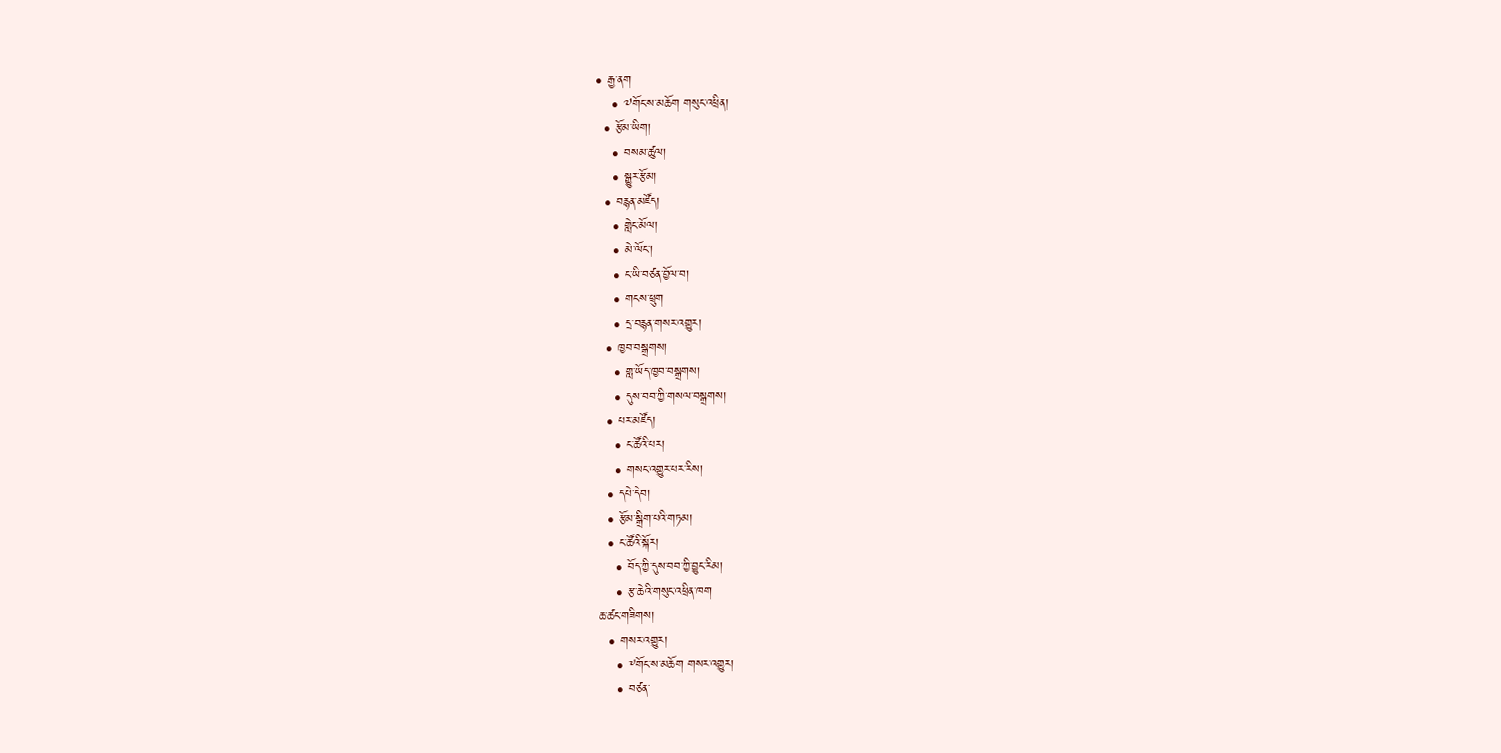• རྒྱ་ནག
    • ༧གོང་ས་མཆོག གསུང་འཕྲིན།
  • རྩོམ་ཡིག།
    • བསམ་ཚུལ།
    • སྒྱུར་རྩོམ།
  • བརྙན་མཛོད།
    • གླེང་མོལ།
    • མེ་ལོང་།
    • ང་ཡི་བཙན་བྱོལ་བ།
    • གངས་ཕྲུག
    • དྲ་བརྙན་གསར་འགྱུར།
  • ཁྱབ་བསྒྲགས།
    • གླ་ཡོད་ཁྱབ་བསྒྲགས།
    • དུས་བབ་ཀྱི་གསལ་བསྒྲགས།
  • པར་མཛོད།
    • ང་ཚོའི་པར།
    • གསང་འགྱུར་པར་རིས།
  • དཔེ་དེབ།
  • རྩོམ་སྒྲིག་པའི་གཏམ།
  • ང་ཚོའི་སྐོར།
    • བོད་ཀྱི་དུས་བབ་ཀྱི་བྱུང་རིམ།
    • རྩ་ཆེའི་གསུང་འཕྲིན་ཁག
ཆ་ཚང་གཟིགས།
  • གསར་འགྱུར།
    • ༸གོང་ས་མཆོག གསར་འགྱུར།
    • བཙན་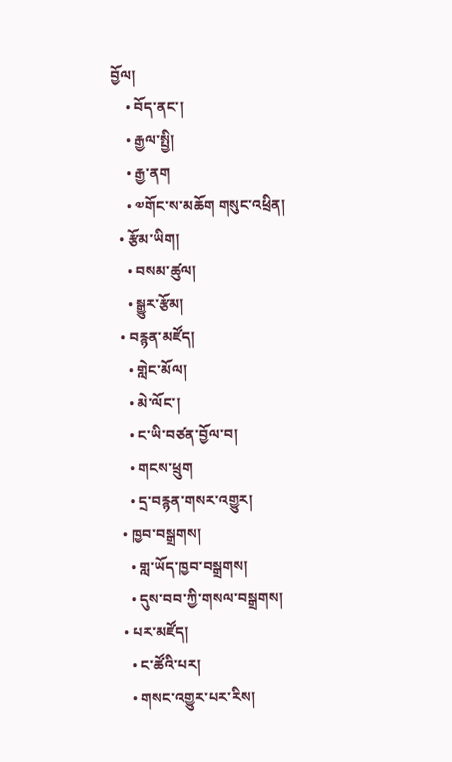བྱོལ།
    • བོད་ནང་།
    • རྒྱལ་སྤྱི།
    • རྒྱ་ནག
    • ༧གོང་ས་མཆོག གསུང་འཕྲིན།
  • རྩོམ་ཡིག།
    • བསམ་ཚུལ།
    • སྒྱུར་རྩོམ།
  • བརྙན་མཛོད།
    • གླེང་མོལ།
    • མེ་ལོང་།
    • ང་ཡི་བཙན་བྱོལ་བ།
    • གངས་ཕྲུག
    • དྲ་བརྙན་གསར་འགྱུར།
  • ཁྱབ་བསྒྲགས།
    • གླ་ཡོད་ཁྱབ་བསྒྲགས།
    • དུས་བབ་ཀྱི་གསལ་བསྒྲགས།
  • པར་མཛོད།
    • ང་ཚོའི་པར།
    • གསང་འགྱུར་པར་རིས།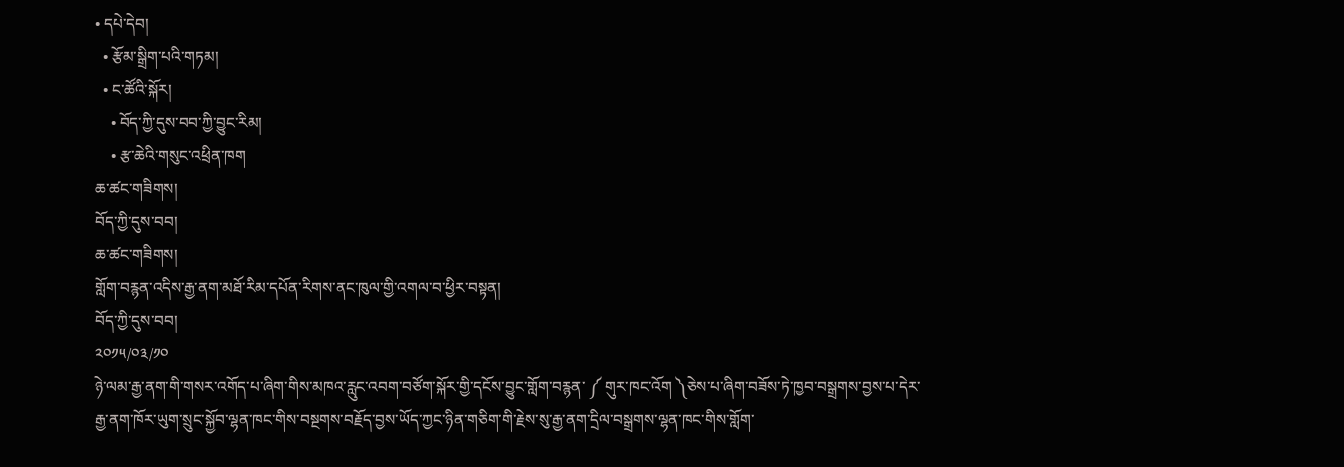• དཔེ་དེབ།
  • རྩོམ་སྒྲིག་པའི་གཏམ།
  • ང་ཚོའི་སྐོར།
    • བོད་ཀྱི་དུས་བབ་ཀྱི་བྱུང་རིམ།
    • རྩ་ཆེའི་གསུང་འཕྲིན་ཁག
ཆ་ཚང་གཟིགས།
བོད་ཀྱི་དུས་བབ།
ཆ་ཚང་གཟིགས།
གློག་བརྙན་འདིས་རྒྱ་ནག་མཐོ་རིམ་དཔོན་རིགས་ནང་ཁུལ་གྱི་འགལ་བ་ཕྱིར་བསྟན།
བོད་ཀྱི་དུས་བབ།
༢༠༡༥/༠༣/༡༠
ཉེ་ལམ་རྒྱ་ནག་གི་གསར་འགོད་པ་ཞིག་གིས་མཁའ་རླུང་འབག་བཙོག་སྐོར་གྱི་དངོས་བྱུང་གློག་བརྙན་ ༼ གུར་ཁང་འོག ༽ཅེས་པ་ཞིག་བཟོས་ཏེ་ཁྱབ་བསྒྲགས་བྱས་པ་དེར་རྒྱ་ནག་ཁོར་ཡུག་སྲུང་སྐྱོབ་ལྷན་ཁང་གིས་བསྔགས་བརྗོད་བྱས་ཡོད་ཀྱང་ཉིན་གཅིག་གི་རྗེས་སུ་རྒྱ་ནག་དྲིལ་བསྒྲགས་ལྷན་ཁང་གིས་གློག་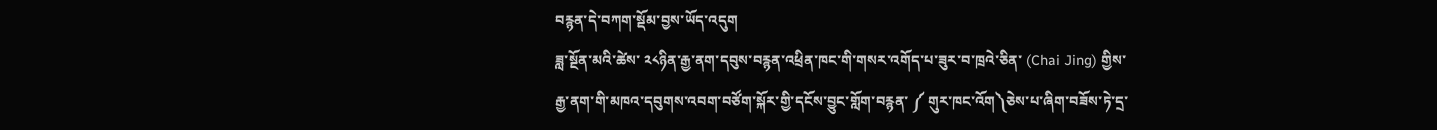བརྙན་དེ་བཀག་སྡོམ་བྱས་ཡོད་འདུག
ཟླ་སྔོན་མའི་ཚེས་ ༢༨ཉིན་རྒྱ་ནག་དབུས་བརྙན་འཕྲིན་ཁང་གི་གསར་འགོད་པ་ཟུར་བ་ཁྲའེ་ཅིན་ (Chai Jing) གྱིས་རྒྱ་ནག་གི་མཁའ་དབུགས་འབག་བཙོག་སྐོར་གྱི་དངོས་བྱུང་གློག་བརྙན་ ༼ གུར་ཁང་འོག༽ཅེས་པ་ཞིག་བཟོས་ཏེ་དྲ་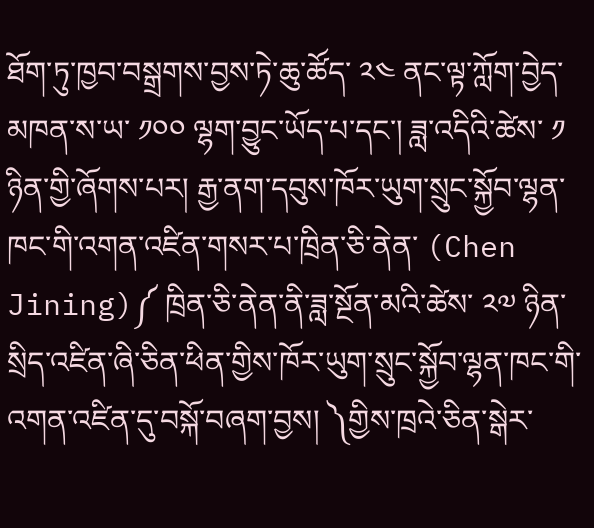ཐོག་ཏུ་ཁྱབ་བསྒྲགས་བྱས་ཏེ་ཆུ་ཚོད་ ༢༤ ནང་ལྟ་ཀློག་བྱེད་མཁན་ས་ཡ་ ༡༠༠ ལྷག་བྱུང་ཡོད་པ་དང་། ཟླ་འདིའི་ཚེས་ ༡ ཉིན་གྱི་ཞོགས་པར། རྒྱ་ནག་དབུས་ཁོར་ཡུག་སྲུང་སྐྱོབ་ལྷན་ཁང་གི་འགན་འཛིན་གསར་པ་ཁྲིན་ཅི་ནེན་ (Chen Jining)༼ ཁྲིན་ཅི་ནེན་ནི་ཟླ་སྔོན་མའི་ཚེས་ ༢༧ ཉིན་སྲིད་འཛིན་ཞི་ཅིན་ཕིན་གྱིས་ཁོར་ཡུག་སྲུང་སྐྱོབ་ལྷན་ཁང་གི་འགན་འཛིན་དུ་བསྐོ་བཞག་བྱས། ༽གྱིས་ཁྲའེ་ཅིན་སྒེར་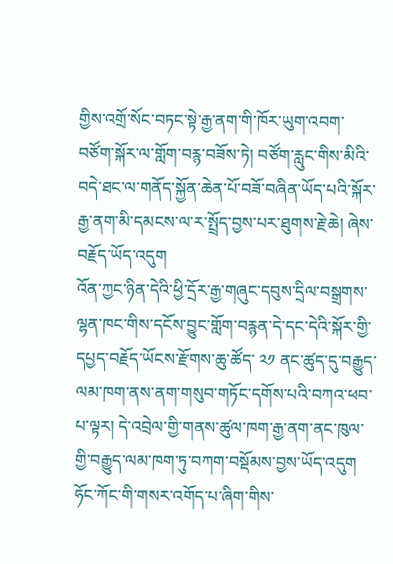གྱིས་འགྲོ་སོང་བཏང་སྟེ་རྒྱ་ནག་གི་ཁོར་ཡུག་འབག་བཙོག་སྐོར་ལ་གློག་བརྙ་བཟོས་ཏེ། བཙོག་རླུང་གིས་མིའི་བདེ་ཐང་ལ་གནོད་སྐྱོན་ཆེན་པོ་བཟོ་བཞིན་ཡོད་པའི་སྐོར་རྒྱ་ནག་མི་དམངས་ལ་ར་སྤྲོད་བྱས་པར་ཐུགས་རྗེ་ཆེ། ཞེས་བརྗོད་ཡོད་འདུག
འོན་ཀྱང་ཉིན་དེའི་ཕྱི་དྲོར་རྒྱ་གཞུང་དབུས་དྲིལ་བསྒྲགས་ལྷན་ཁང་གིས་དངོས་བྱུང་གློག་བརྙན་དེ་དང་དེའི་སྐོར་གྱི་དཔྱད་བརྗོད་ཡོངས་རྫོགས་ཆུ་ཚོད་ ༢༡ ནང་ཚུད་དུ་བརྒྱུད་ལམ་ཁག་ནས་ནག་གསུབ་གཏོང་དགོས་པའི་བཀའ་ཕབ་པ་ལྟར། དེ་འབྲེལ་གྱི་གནས་ཚུལ་ཁག་རྒྱ་ནག་ནང་ཁུལ་གྱི་བརྒྱུད་ལམ་ཁག་ཏུ་བཀག་བསྡོམས་བྱས་ཡོད་འདུག ཧོང་ཀོང་གི་གསར་འགོད་པ་ཞིག་གིས་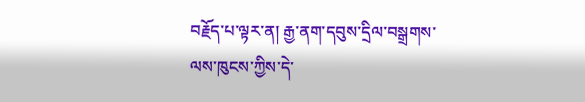བརྗོད་པ་ལྟར་ན། རྒྱ་ནག་དབུས་དྲིལ་བསྒྲགས་ལས་ཁུངས་ཀྱིས་དེ་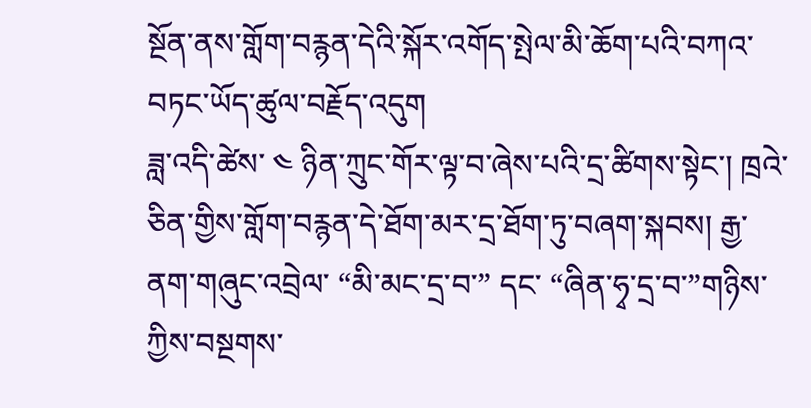སྔོན་ནས་གློག་བརྙན་དེའི་སྐོར་འགོད་སྤེལ་མི་ཆོག་པའི་བཀའ་བཏང་ཡོད་ཚུལ་བརྗོད་འདུག
ཟླ་འདི་ཚེས་ ༤ ཉིན་ཀྲུང་གོར་ལྟ་བ་ཞེས་པའི་དྲ་ཚིགས་སྟེང་། ཁྲའེ་ཅིན་གྱིས་གློག་བརྙན་དེ་ཐོག་མར་དྲ་ཐོག་ཏུ་བཞག་སྐབས། རྒྱ་ནག་གཞུང་འབྲེལ་ “མི་མང་དྲ་བ་” དང་ “ཞིན་ཧྭ་དྲ་བ་”གཉིས་ཀྱིས་བསྔགས་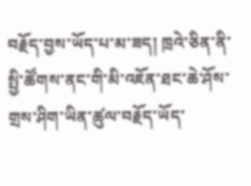བརྗོད་བྱས་ཡོད་པ་མ་ཟད། ཁྲའེ་ཅིན་ནི་སྤྱི་ཚོགས་ནང་གི་མི་འཇོན་ཐང་ཆེ་ཤོས་གྲས་ཤིག་ཡིན་ཚུལ་བརྗོད་ཡོད་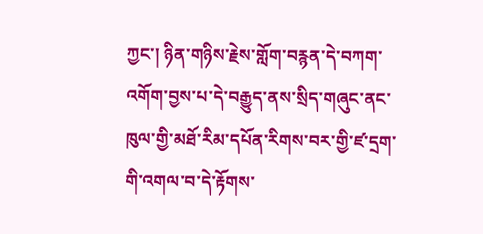ཀྱང་། ཉིན་གཉིས་རྗེས་གློག་བརྙན་དེ་བཀག་འགོག་བྱས་པ་དེ་བརྒྱུད་ནས་སྲིད་གཞུང་ནང་ཁུལ་གྱི་མཐོ་རིམ་དཔོན་རིགས་བར་གྱི་ཛ་དྲག་གི་འགལ་བ་དེ་རྟོགས་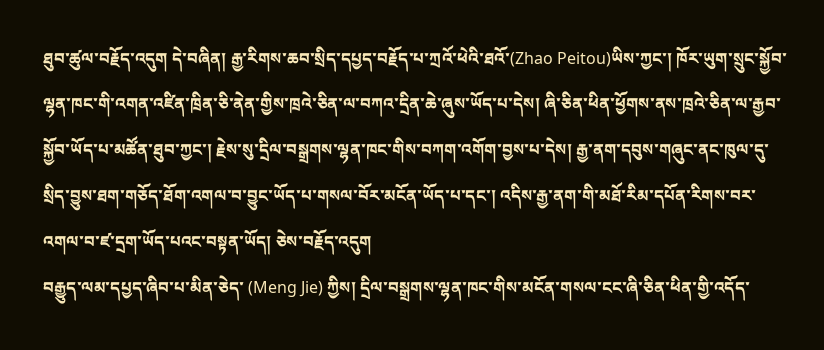ཐུབ་ཚུལ་བརྗོད་འདུག དེ་བཞིན། རྒྱ་རིགས་ཆབ་སྲིད་དཔྱད་བརྗོད་པ་ཀྲའོ་ཕེའི་ཐའོ་(Zhao Peitou)ཡིས་ཀྱང་། ཁོར་ཡུག་སྲུང་སྐྱོབ་ལྷན་ཁང་གི་འགན་འཛིན་ཁྲིན་ཅི་ནེན་གྱིས་ཁྲའེ་ཅིན་ལ་བཀའ་དྲིན་ཆེ་ཞུས་ཡོད་པ་དེས། ཞི་ཅིན་ཕིན་ཕྱོགས་ནས་ཁྲའེ་ཅིན་ལ་རྒྱབ་སྐྱོབ་ཡོད་པ་མཚོན་ཐུབ་ཀྱང་། རྗེས་སུ་དྲིལ་བསྒྲགས་ལྷན་ཁང་གིས་བཀག་འགོག་བྱས་པ་དེས། རྒྱ་ནག་དབུས་གཞུང་ནང་ཁུལ་དུ་སྲིད་བྱུས་ཐག་གཅོད་ཐོག་འགལ་བ་བྱུང་ཡོད་པ་གསལ་བོར་མངོན་ཡོད་པ་དང་། འདིས་རྒྱ་ནག་གི་མཐོ་རིམ་དཔོན་རིགས་བར་འགལ་བ་ཛ་དྲག་ཡོད་པའང་བསྟན་ཡོད། ཅེས་བརྗོད་འདུག
བརྒྱུད་ལམ་དཔྱད་ཞིབ་པ་མིན་ཅེད་ (Meng Jie) ཀྱིས། དྲིལ་བསྒྲགས་ལྷན་ཁང་གིས་མངོན་གསལ་ངང་ཞི་ཅིན་ཕིན་གྱི་འདོད་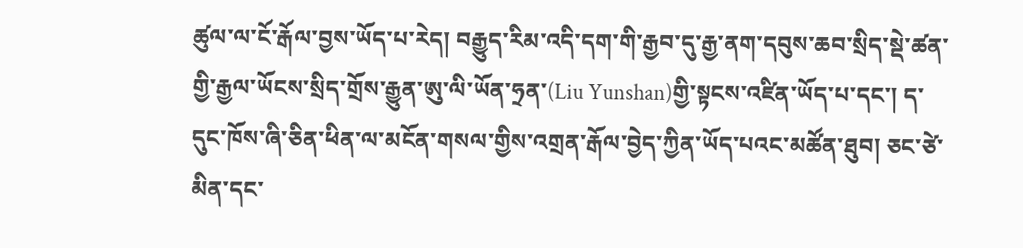ཚུལ་ལ་ངོ་རྒོལ་བྱས་ཡོད་པ་རེད། བརྒྱུད་རིམ་འདི་དག་གི་རྒྱབ་དུ་རྒྱ་ནག་དབུས་ཆབ་སྲིད་སྡེ་ཚན་གྱི་རྒྱལ་ཡོངས་སྲིད་གྲོས་རྒྱུན་ཨུ་ལི་ཡོན་ཧྲན་(Liu Yunshan)གྱི་སྟངས་འཛིན་ཡོད་པ་དང་། ད་དུང་ཁོས་ཞི་ཅིན་ཕིན་ལ་མངོན་གསལ་གྱིས་འགྲན་རྒོལ་བྱེད་ཀྱིན་ཡོད་པའང་མཚོན་ཐུབ། ཅང་ཙེ་མིན་དང་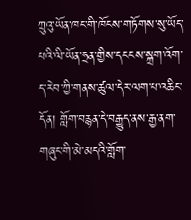ཀྲུའུ་ཡོན་ཁང་གི་ཁོངས་གཏོགས་སུ་ཡོད་པའི་ལི་ཡོན་ཧྲན་གྱིས་དངངས་སྐྲག་འོག་ད་རེབ་ཀྱི་གནས་ཚུལ་དེར་ལག་པ་འཆིང་དོན། གློག་བརྙན་དེ་བརྒྱུད་ནས་རྒྱ་ནག་གཞུང་གི་མེ་མདའི་གློག་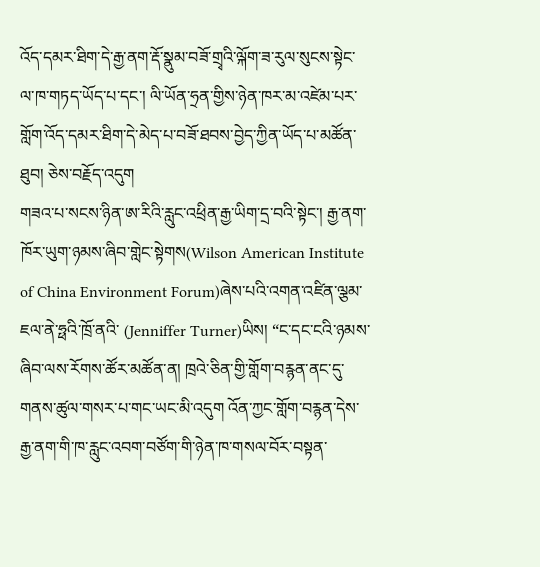འོད་དམར་ཐིག་དེ་རྒྱ་ནག་རྡོ་སྣུམ་བཟོ་གྲྭའི་ལྐོག་ཟ་རུལ་སུངས་སྟེང་ལ་ཁ་གཏད་ཡོད་པ་དང་། ལི་ཡོན་ཧྲན་གྱིས་ཉེན་ཁར་མ་འཛེམ་པར་གློག་འོད་དམར་ཐིག་དེ་མེད་པ་བཟོ་ཐབས་བྱེད་ཀྱིན་ཡོད་པ་མཚོན་ཐུབ། ཅེས་བརྗོད་འདུག
གཟའ་པ་སངས་ཉིན་ཨ་རིའི་རླུང་འཕྲིན་རྒྱ་ཡིག་དྲ་བའི་སྟེང་། རྒྱ་ནག་ཁོར་ཡུག་ཉམས་ཞིབ་གླེང་སྟེགས(Wilson American Institute of China Environment Forum)ཞེས་པའི་འགན་འཛིན་ལྕམ་ཇལ་ནེ་ཧྥའི་ཁྲོ་ནའི་ (Jenniffer Turner)ཡིས། “ང་དང་ངའི་ཉམས་ཞིབ་ལས་རོགས་ཚོར་མཚོན་ན། ཁྲའེ་ཅིན་གྱི་གློག་བརྙན་ནང་དུ་གནས་ཚུལ་གསར་པ་གང་ཡང་མི་འདུག འོན་ཀྱང་གློག་བརྙན་དེས་རྒྱ་ནག་གི་ཁ་རླུང་འབག་བཙོག་གི་ཉེན་ཁ་གསལ་བོར་བསྟན་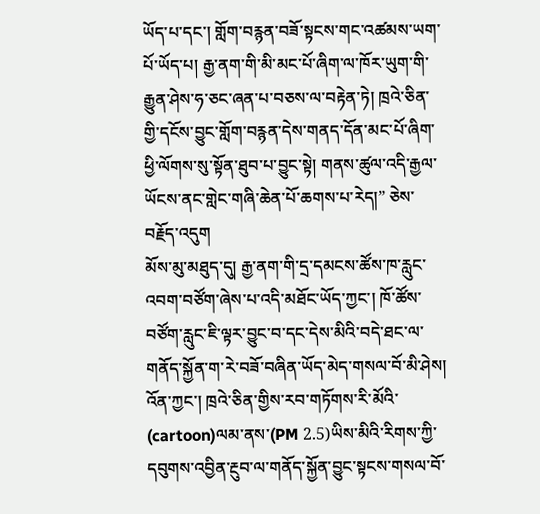ཡོད་པ་དང་། གློག་བརྙན་བཟོ་སྟངས་གང་འཚམས་ཡག་པོ་ཡོད་པ། རྒྱ་ནག་གི་མི་མང་པོ་ཞིག་ལ་ཁོར་ཡུག་གི་རྒྱུན་ཤེས་ཧ་ཅང་ཞན་པ་བཅས་ལ་བརྟེན་ཏེ། ཁྲའེ་ཅིན་གྱི་དངོས་བྱུང་གློག་བརྙན་དེས་གནད་དོན་མང་པོ་ཞིག་ཕྱི་ལོགས་སུ་སྟོན་ཐུབ་པ་བྱུང་སྟེ། གནས་ཚུལ་འདི་རྒྱལ་ཡོངས་ནང་གླེང་གཞི་ཆེན་པོ་ཆགས་པ་རེད།” ཅེས་བརྗོད་འདུག
མོས་མུ་མཐུད་དུ། རྒྱ་ནག་གི་དྲ་དམངས་ཚོས་ཁ་རླུང་འབག་བཙོག་ཞེས་པ་འདི་མཐོང་ཡོད་ཀྱང་། ཁོ་ཚོས་བཙོག་རླུང་ཇི་ལྟར་བྱུང་བ་དང་དེས་མིའི་བདེ་ཐང་ལ་གནོད་སྐྱོན་ག་རེ་བཟོ་བཞིན་ཡོད་མེད་གསལ་བོ་མི་ཤེས། འོན་ཀྱང་། ཁྲའེ་ཅིན་གྱིས་རབ་གཏོགས་རི་མོའི་ (cartoon)ལམ་ནས་(PM 2.5)ཡིས་མིའི་རིགས་ཀྱི་དབུགས་འབྱིན་རྔུབ་ལ་གནོད་སྐྱོན་བྱུང་སྟངས་གསལ་བོ་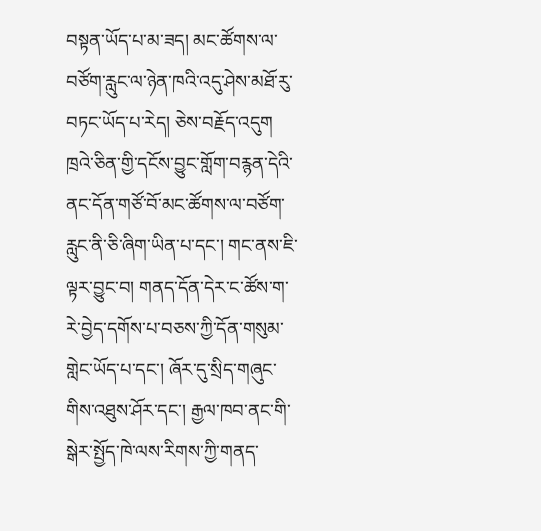བསྟན་ཡོད་པ་མ་ཟད། མང་ཚོགས་ལ་བཙོག་རླུང་ལ་ཉེན་ཁའི་འདུ་ཤེས་མཐོ་རུ་བཏང་ཡོད་པ་རེད། ཅེས་བརྗོད་འདུག
ཁྲའེ་ཅིན་གྱི་དངོས་བྱུང་གློག་བརྙན་དེའི་ནང་དོན་གཙོ་བོ་མང་ཚོགས་ལ་བཙོག་རླུང་ནི་ཅི་ཞིག་ཡིན་པ་དང་། གང་ནས་ཇི་ལྟར་བྱུང་བ། གནད་དོན་དེར་ང་ཚོས་ག་རེ་བྱེད་དགོས་པ་བཅས་ཀྱི་དོན་གསུམ་གླེང་ཡོད་པ་དང་། ཞོར་དུ་སྲིད་གཞུང་གིས་འཐུས་ཤོར་དང་། རྒྱལ་ཁབ་ནང་གི་སྒེར་སྤྱོད་ཁེ་ལས་རིགས་ཀྱི་གནད་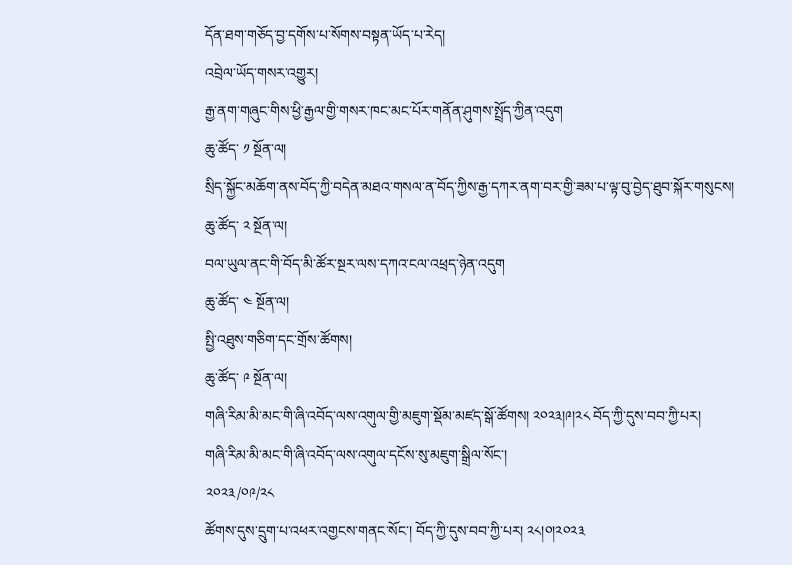དོན་ཐག་གཅོད་བྱ་དགོས་པ་སོགས་བསྟན་ཡོད་པ་རེད།
འབྲེལ་ཡོད་གསར་འགྱུར།
རྒྱ་ནག་གཞུང་གིས་ཕྱི་རྒྱལ་གྱི་གསར་ཁང་མང་པོར་གནོན་ཤུགས་སྤྲོད་ཀྱིན་འདུག
ཆུ་ཚོད་ ༡ སྔོན་ལ།
སྲིད་སྐྱོང་མཆོག་ནས་བོད་ཀྱི་བདེན་མཐའ་གསལ་ན་བོད་ཀྱིས་རྒྱ་དཀར་ནག་བར་གྱི་ཟམ་པ་ལྟ་བུ་བྱེད་ཐུབ་སྐོར་གསུངས།
ཆུ་ཚོད་ ༢ སྔོན་ལ།
བལ་ཡུལ་ནང་གི་བོད་མི་ཚོར་སྔར་ལས་དཀའ་ངལ་འཕྲད་ཉེན་འདུག
ཆུ་ཚོད་ ༤ སྔོན་ལ།
སྤྱི་འཐུས་གཅིག་དང་གྲོས་ཚོགས།
ཆུ་ཚོད་ ༩ སྔོན་ལ།
གཞི་རིམ་མི་མང་གི་ཞི་འབོད་ལས་འགུལ་གྱི་མཇུག་སྡོམ་མཛད་སྒོ་ཚོགས། ༢༠༢༣།༩།༢༨ བོད་ཀྱི་དུས་བབ་ཀྱི་པར།
གཞི་རིམ་མི་མང་གི་ཞི་འབོད་ལས་འགུལ་དངོས་སུ་མཇུག་སྒྲིལ་སོང་།
༢༠༢༣/༠༩/༢༨
ཚོགས་དུས་དྲུག་པ་འཕར་འགྱངས་གནང་སོང་། བོད་ཀྱི་དུས་བབ་ཀྱི་པར། ༢༨།༠།༢༠༢༣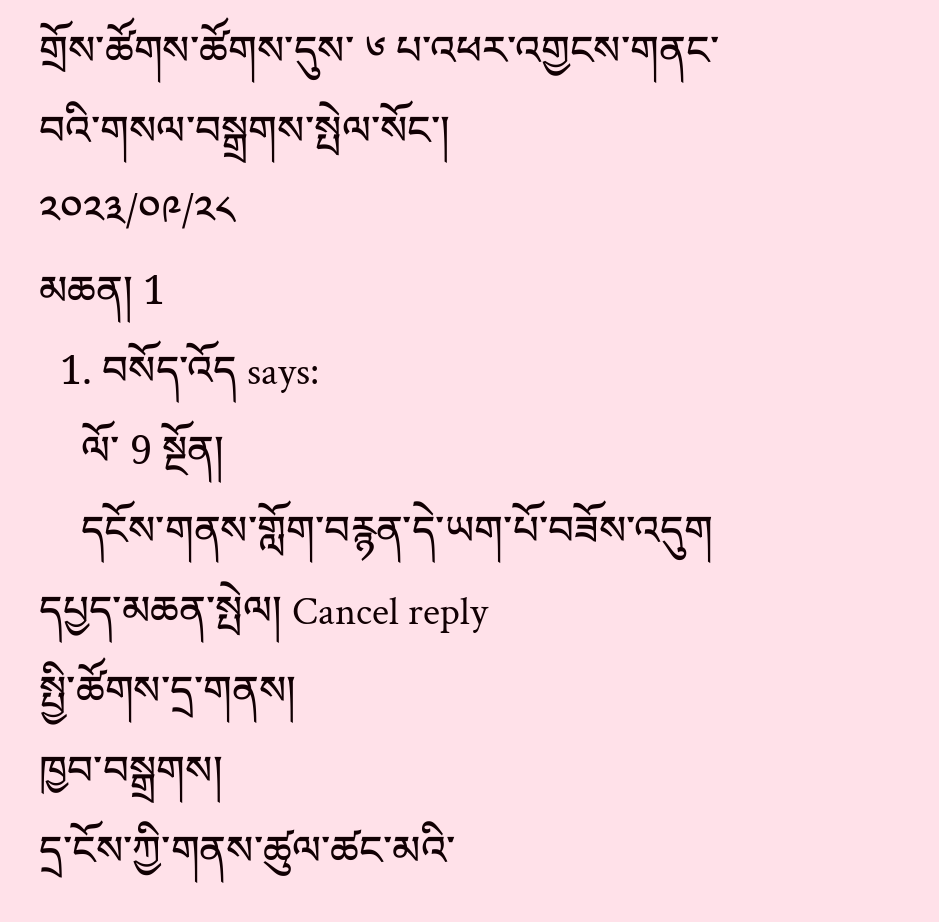གྲོས་ཚོགས་ཚོགས་དུས་ ༦ པ་འཕར་འགྱངས་གནང་བའི་གསལ་བསྒྲགས་སྤེལ་སོང་།
༢༠༢༣/༠༩/༢༨
མཆན། 1
  1. བསོད་འོད says:
    ལོ་ 9 སྔོན།
    དངོས་གནས་གློག་བརྙན་དེ་ཡག་པོ་བཟོས་འདུག
དཔྱད་མཆན་སྤེལ། Cancel reply
སྤྱི་ཚོགས་དྲ་གནས།
ཁྱབ་བསྒྲགས།
དྲ་ངོས་ཀྱི་གནས་ཚུལ་ཚང་མའི་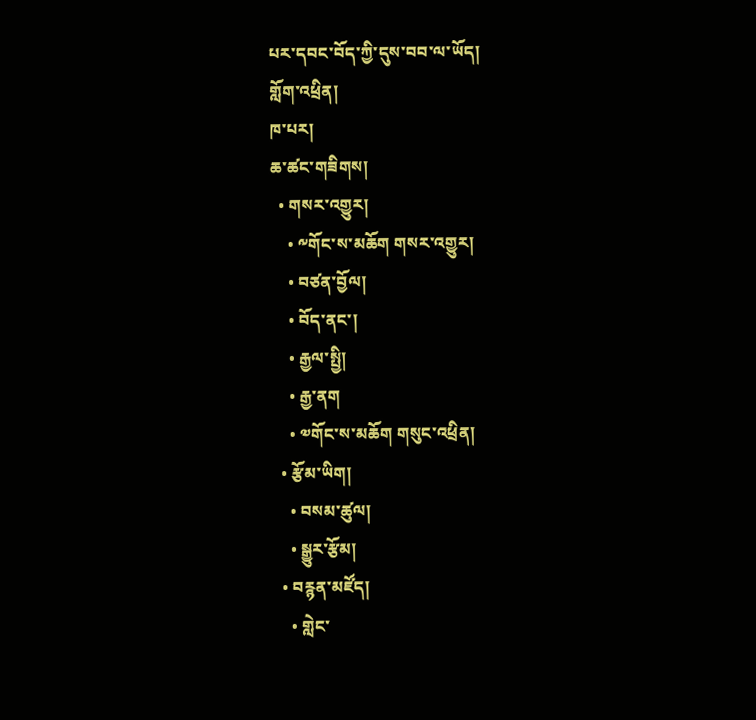པར་དབང་བོད་ཀྱི་དུས་བབ་ལ་ཡོད།
གློག་འཕྲིན།
ཁ་པར།
ཆ་ཚང་གཟིགས།
  • གསར་འགྱུར།
    • ༸གོང་ས་མཆོག གསར་འགྱུར།
    • བཙན་བྱོལ།
    • བོད་ནང་།
    • རྒྱལ་སྤྱི།
    • རྒྱ་ནག
    • ༧གོང་ས་མཆོག གསུང་འཕྲིན།
  • རྩོམ་ཡིག།
    • བསམ་ཚུལ།
    • སྒྱུར་རྩོམ།
  • བརྙན་མཛོད།
    • གླེང་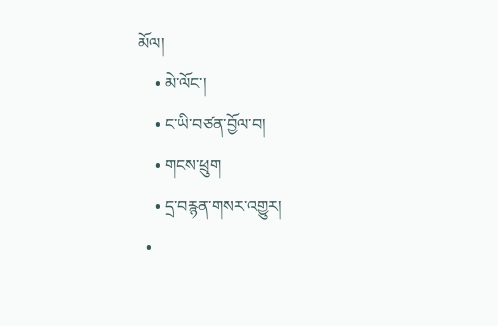མོལ།
    • མེ་ལོང་།
    • ང་ཡི་བཙན་བྱོལ་བ།
    • གངས་ཕྲུག
    • དྲ་བརྙན་གསར་འགྱུར།
  •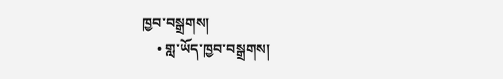ཁྱབ་བསྒྲགས།
    • གླ་ཡོད་ཁྱབ་བསྒྲགས།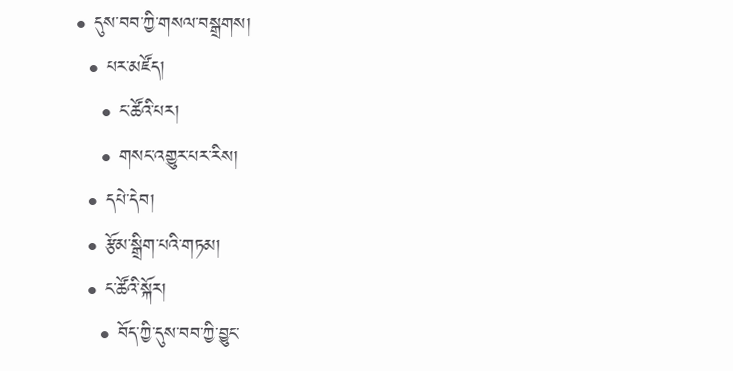• དུས་བབ་ཀྱི་གསལ་བསྒྲགས།
  • པར་མཛོད།
    • ང་ཚོའི་པར།
    • གསང་འགྱུར་པར་རིས།
  • དཔེ་དེབ།
  • རྩོམ་སྒྲིག་པའི་གཏམ།
  • ང་ཚོའི་སྐོར།
    • བོད་ཀྱི་དུས་བབ་ཀྱི་བྱུང་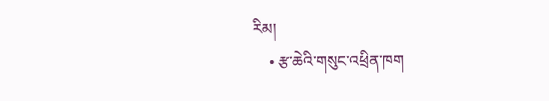རིམ།
    • རྩ་ཆེའི་གསུང་འཕྲིན་ཁག